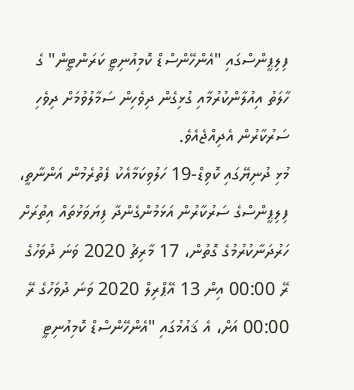ފިލިޕީންސްގައި "އެންހޭންސްޑް ކޮމިއުނިޓީ ކަރަންޓީން" ގެ ހާލަތު އިއުލާންކުރުމާއި ގުޅިގެން ދިވެހިން ސަމާލުވުމަށް ދިވެހި ސަރުކާރުން އެދިއްޖެއެވެ.
މުޅި ދުނިޔޭގައި ކޮވިޑް-19 ހަލުވިކަމާއެކު ފެތުރެމުން އަންނާތީ، ފިލިޕީންސްގެ ސަރުކާރުން އަޅަމުންގެންދާ ފިޔަވަޅުތައް އިތުރަށް ހަރުދަނާކުރުމުގެ ގޮތުން، 17 މާރިޗު 2020 ވަނަ ދުވަހުގެ ރޭ 00:00 އިން 13 އޭޕްރިލް 2020 ވަނަ ދުވަހުގެ ރޭ 00:00 އަށް، އެ ޤައުމުގައި "އެންހޭންސްޑް ކޮމިއުނިޓީ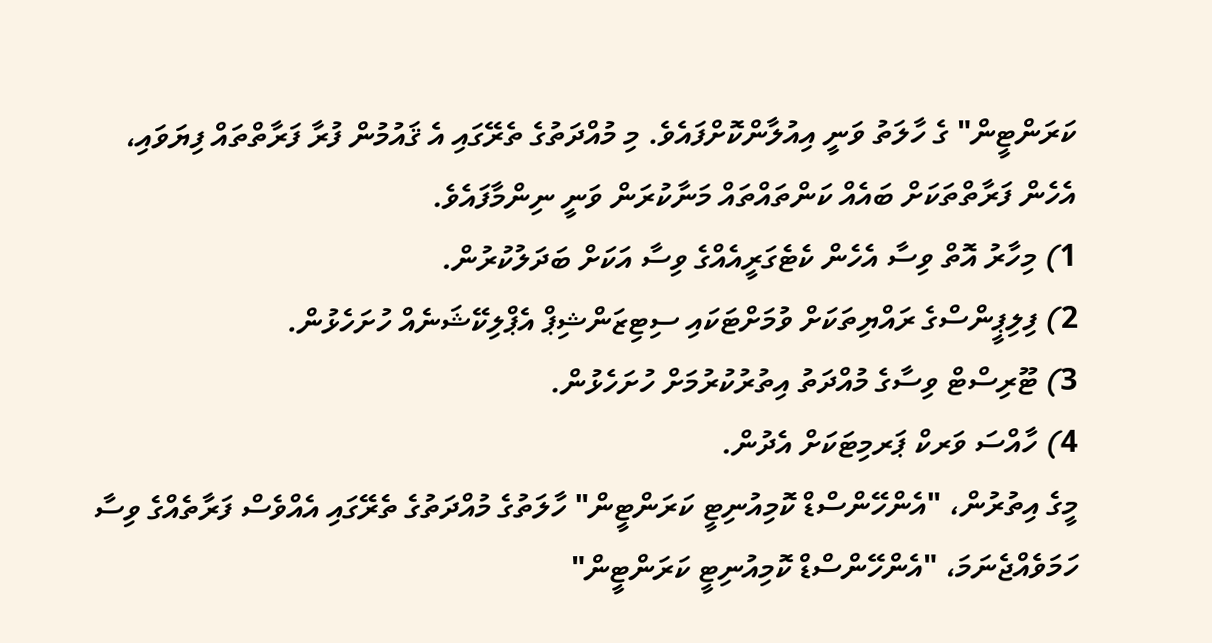ކަރަންޓީން" ގެ ހާލަތު ވަނީ އިއުލާންކޮށްފައެވެ. މި މުއްދަތުގެ ތެރޭގައި އެ ޤައުމުން ފުރާ ފަރާތްތައް ފިޔަވައި، އެހެން ފަރާތްތަކަށް ބައެއް ކަންތައްތައް މަނާކުރަން ވަނީ ނިންމާފައެވެ.
1) މިހާރު އޮތް ވިސާ އެހެން ކެޓެގަރީއެއްގެ ވިސާ އަކަށް ބަދަލުކުރުން.
2) ފިލިޕީންސްގެ ރައްޔިތަކަށް ވުމަށްޓަކައި ސިޓިޒަންޝިޕް އެޕްލިކޭޝަނެއް ހުށަހެޅުން.
3) ޓޫރިސްޓް ވިސާގެ މުއްދަތު އިތުރުކުރުމަށް ހުށަހެޅުން.
4) ހާއްސަ ވަރކް ޕަރމިޓަކަށް އެދުން.
މީގެ އިތުރުން، "އެންހޭންސްޑް ކޮމިއުނިޓީ ކަރަންޓީން" ހާލަތުގެ މުއްދަތުގެ ތެރޭގައި އެއްވެސް ފަރާތެއްގެ ވިސާ ހަމަވެއްޖެނަމަ، "އެންހޭންސްޑް ކޮމިއުނިޓީ ކަރަންޓީން"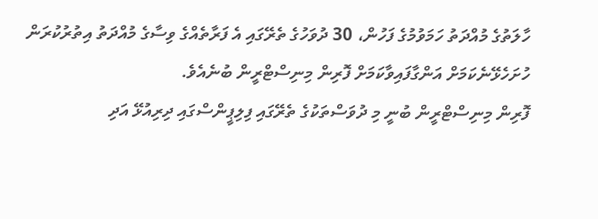ހާލަތުގެ މުއްދަތު ހަމަވުމުގެ ފަހުން، 30 ދުވަހުގެ ތެރޭގައި އެ ފަރާތެއްގެ ވިސާގެ މުއްދަތު އިތުރުކުރަން ހުށަހެޅޭނެކަމަށް އަންގާފައިވާކަމަށް ފޮރިން މިނިސްޓްރީން ބުނެއެވެ.
ފޮރިން މިނިސްޓްރީން ބުނީ މި ދުވަސްތަކުގެ ތެރޭގައި ފިލިޕީންސްގައި ދިރިއުޅޭ އަދި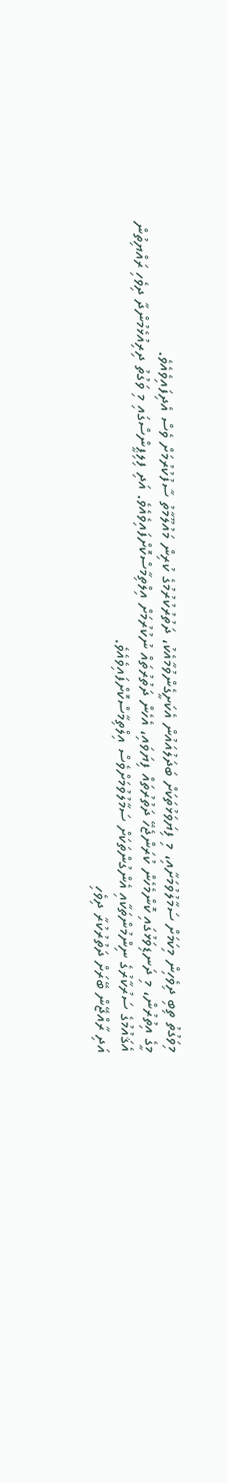މިވަގުތު ތިބި ދިވެހިން މިކަމަށް ސަމާލުވުމަށާއި، މި ފިޔަވަޅުތަކަށް ބަދަލުއައުން އެކަށީގެންވުމާއެކު، ދަތުރުކުރުމުގެ ކުރިން މައުލޫމާތު ސާފުކުރުމަށް ވެސް އެދިފައިވެއެވެ.
މީގެ އިތުރުން، މި ދަނޑިވަޅުގައި ކޮންމެހެން ކުރަންޖެހޭ ދަތުރުތައް ފިޔަވައި، އެހެން ދަތުރުތައް ނުކުރުމަށް އިލްތިމާސްކޮށްފައިވެއެވެ. އަދި ފިލިޕީންސްގައި މި ވަގުތު ދިރިއުޅެމުންދާ ދިވެހި ރައްޔިތުން އެޤައުމުގެ ސަރުކާރުގެ ނިންމުންތަކާއި އެންގުންތަކަށް ސަމާލުވުމަށްވެސް އިލްތިމާސްކޮށްފައިވެއެވެ.
އަދި ރާއްޖޭން ބޭރަށް ދަތުރުކުރާ ދިވެހި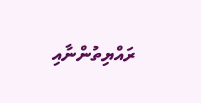ރައްޔިތުންނާއި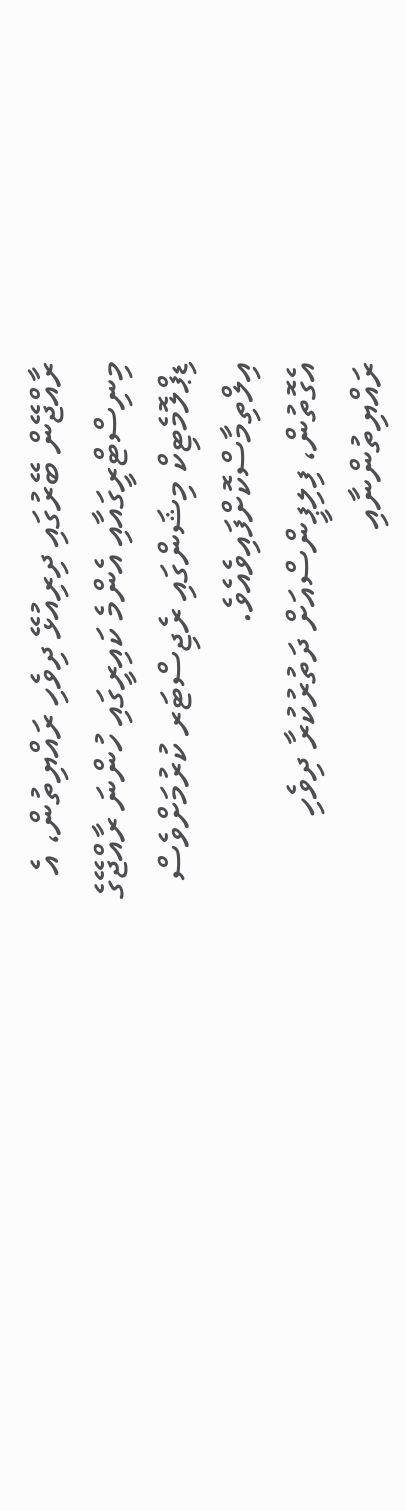ރާއްޖޭން ބޭރުގައި ދިރިއުޅޭ ދިވެހި ރައްޔިތުން، އެ މިނިސްޓްރީގައާއި އެންމެ ކައިރީގައި ހުންނަ ރާއްޖޭގެ ޑިޕްލޮމެޓިކް މިޝަންގައި ރެޖިސްޓަރ ކުރުމަށްވެސް އިލްތިމާސްކޮށްފައިވެއެވެ.
އެގޮތުން، ފިލިޕީންސްއަށް ދަތުރުކުރާ ދިވެހި ރައްޔިތުންނާއި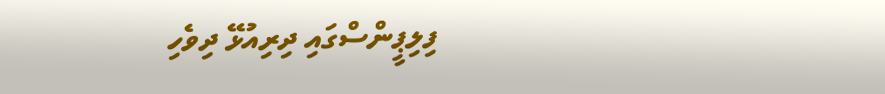ފިލިޕީންސްގައި ދިރިއުޅޭ ދިވެހި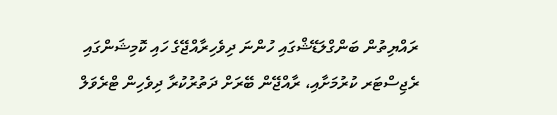ރައްޔިތުން ބަންގްލަޑޭޝްގައި ހުންނަ ދިވެހިރާއްޖޭގެ ހައި ކޮމިޝަންގައި ރެޖިސްޓަރ ކުރުމަށާއި، ރާއްޖޭން ބޭރަށް ދަތުރުކުރާ ދިވެހިން ޓްރެވަލް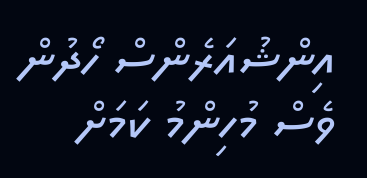އިންޝުއަރެންސް ހޯދުން ވެސް މުހިންމު ކަމަށް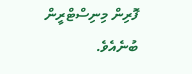ފޮރިން މިނިސްޓްރީން ބުނެއެވެ.